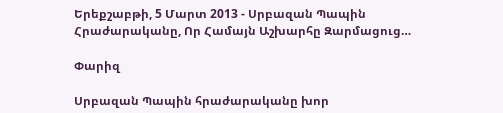Երեքշաբթի, 5 Մարտ 2013 - Սրբազան Պապին Հրաժարականը, Որ Համայն Աշխարհը Զարմացուց…

Փարիզ

Սրբազան Պապին հրաժարականը խոր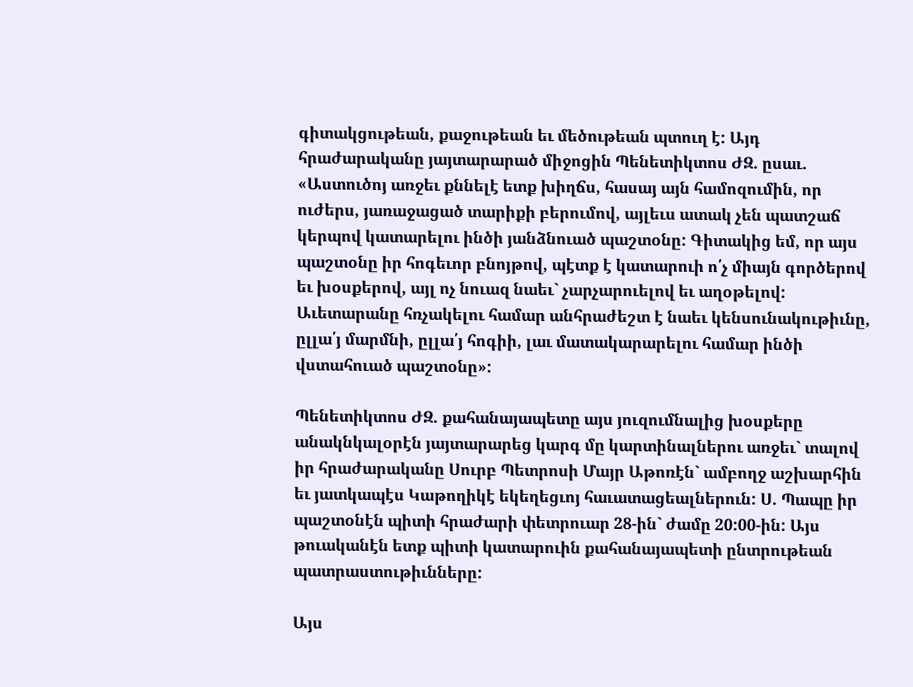գիտակցութեան, քաջութեան եւ մեծութեան պտուղ է: Այդ հրաժարականը յայտարարած միջոցին Պենետիկտոս ԺԶ. ըսաւ. «Աստուծոյ առջեւ քննելէ ետք խիղճս, հասայ այն համոզումին, որ ուժերս, յառաջացած տարիքի բերումով, այլեւս ատակ չեն պատշաճ կերպով կատարելու ինծի յանձնուած պաշտօնը: Գիտակից եմ, որ այս պաշտօնը իր հոգեւոր բնոյթով, պէտք է կատարուի ո՛չ միայն գործերով եւ խօսքերով, այլ ոչ նուազ նաեւ` չարչարուելով եւ աղօթելով: Աւետարանը հռչակելու համար անհրաժեշտ է նաեւ կենսունակութիւնը, ըլլա՛յ մարմնի, ըլլա՛յ հոգիի, լաւ մատակարարելու համար ինծի վստահուած պաշտօնը»:

Պենետիկտոս ԺԶ. քահանայապետը այս յուզումնալից խօսքերը անակնկալօրէն յայտարարեց կարգ մը կարտինալներու առջեւ` տալով իր հրաժարականը Սուրբ Պետրոսի Մայր Աթոռէն` ամբողջ աշխարհին եւ յատկապէս Կաթողիկէ եկեղեցւոյ հաւատացեալներուն: Ս. Պապը իր պաշտօնէն պիտի հրաժարի փետրուար 28-ին` ժամը 20:00-ին: Այս թուականէն ետք պիտի կատարուին քահանայապետի ընտրութեան պատրաստութիւնները:

Այս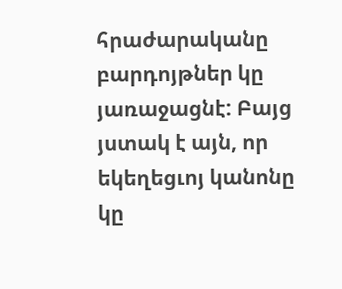հրաժարականը բարդոյթներ կը յառաջացնէ: Բայց յստակ է այն, որ եկեղեցւոյ կանոնը կը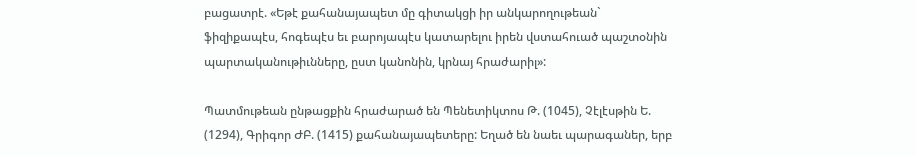բացատրէ. «Եթէ քահանայապետ մը գիտակցի իր անկարողութեան` ֆիզիքապէս, հոգեպէս եւ բարոյապէս կատարելու իրեն վստահուած պաշտօնին պարտականութիւնները, ըստ կանոնին, կրնայ հրաժարիլ»:

Պատմութեան ընթացքին հրաժարած են Պենետիկտոս Թ. (1045), Չէլէսթին Ե. (1294), Գրիգոր ԺԲ. (1415) քահանայապետերը: Եղած են նաեւ պարագաներ, երբ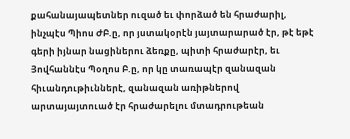քահանայապետներ ուզած եւ փորձած են հրաժարիլ, ինչպէս Պիոս ԺԲ.ը, որ յստակօրէն յայտարարած էր, թէ եթէ գերի իյնար նացիներու ձեռքը, պիտի հրաժարէր, եւ Յովհաննէս Պօղոս Բ.ը, որ կը տառապէր զանազան հիւանդութիւններէ, զանազան առիթներով արտայայտուած էր հրաժարելու մտադրութեան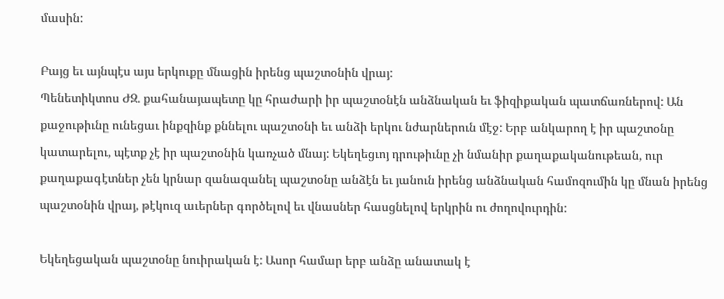մասին:

Բայց եւ այնպէս այս երկուքը մնացին իրենց պաշտօնին վրայ:
Պենետիկտոս ԺԶ. քահանայապետը կը հրաժարի իր պաշտօնէն անձնական եւ ֆիզիքական պատճառներով: Ան քաջութիւնը ունեցաւ ինքզինք քննելու պաշտօնի եւ անձի երկու նժարներուն մէջ: Երբ անկարող է իր պաշտօնը կատարելու, պէտք չէ իր պաշտօնին կառչած մնայ: Եկեղեցւոյ դրութիւնը չի նմանիր քաղաքականութեան, ուր քաղաքագէտներ չեն կրնար զանազանել պաշտօնը անձէն եւ յանուն իրենց անձնական համոզումին կը մնան իրենց պաշտօնին վրայ, թէկուզ աւերներ գործելով եւ վնասներ հասցնելով երկրին ու ժողովուրդին:

Եկեղեցական պաշտօնը նուիրական է: Ասոր համար երբ անձը անատակ է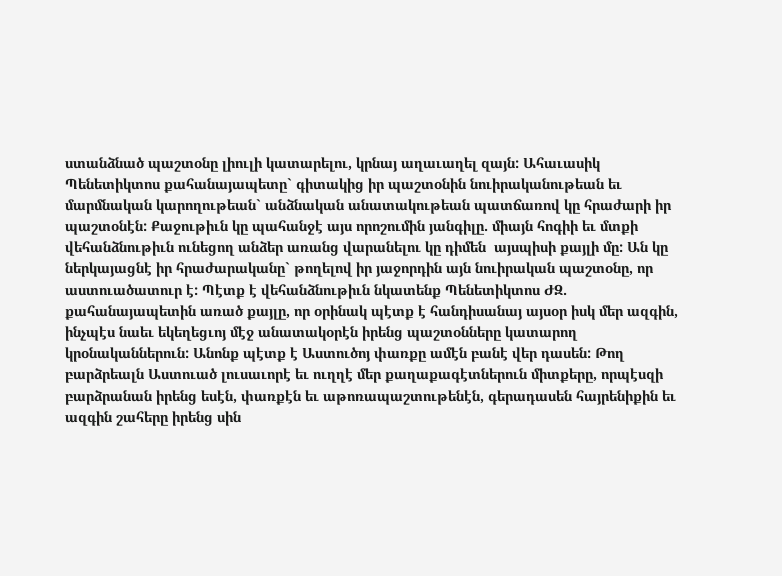ստանձնած պաշտօնը լիուլի կատարելու, կրնայ աղաւաղել զայն: Ահաւասիկ Պենետիկտոս քահանայապետը` գիտակից իր պաշտօնին նուիրականութեան եւ մարմնական կարողութեան` անձնական անատակութեան պատճառով կը հրաժարի իր պաշտօնէն: Քաջութիւն կը պահանջէ այս որոշումին յանգիլը. միայն հոգիի եւ մտքի վեհանձնութիւն ունեցող անձեր առանց վարանելու կը դիմեն  այսպիսի քայլի մը: Ան կը ներկայացնէ իր հրաժարականը` թողելով իր յաջորդին այն նուիրական պաշտօնը, որ աստուածատուր է: Պէտք է վեհանձնութիւն նկատենք Պենետիկտոս ԺԶ. քահանայապետին առած քայլը, որ օրինակ պէտք է հանդիսանայ այսօր իսկ մեր ազգին, ինչպէս նաեւ եկեղեցւոյ մէջ անատակօրէն իրենց պաշտօնները կատարող կրօնականներուն: Անոնք պէտք է Աստուծոյ փառքը ամէն բանէ վեր դասեն: Թող բարձրեալն Աստուած լուսաւորէ եւ ուղղէ մեր քաղաքագէտներուն միտքերը, որպէսզի  բարձրանան իրենց եսէն, փառքէն եւ աթոռապաշտութենէն, գերադասեն հայրենիքին եւ ազգին շահերը իրենց սին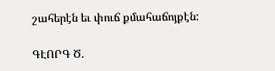շահերէն եւ փուճ քմահաճոյքէն:

ԳԷՈՐԳ Ծ.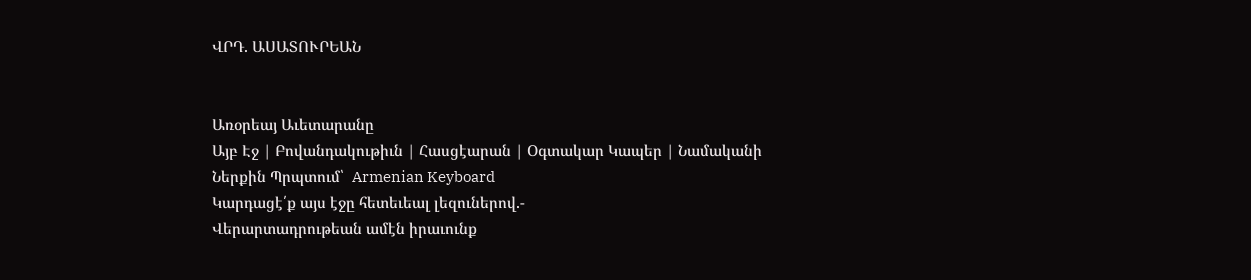ՎՐԴ. ԱՍԱՏՈՒՐԵԱՆ


Առօրեայ Աւետարանը
Այբ Էջ | Բովանդակութիւն | Հասցէարան | Օգտակար Կապեր | Նամականի
Ներքին Պրպտում՝  Armenian Keyboard
Կարդացէ՛ք այս էջը հետեւեալ լեզուներով.-
Վերարտադրութեան ամէն իրաւունք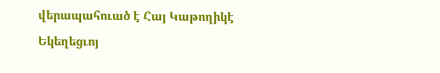վերապահուած է Հայ Կաթողիկէ Եկեղեցւոյ